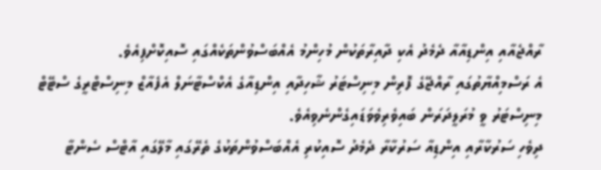ރާއްޖެއާއި އިންޑިއާއާ ދެމެދު އެކި ދާއިރާތަކުން މުހިންމު އެއްބަސްވުންތަކެއްގައި ސޮއިކޮށްފިއެވެ.
އެ ރަސްމިއްޔާތުގައި ރާއްޖޭގެ ފޮރިން މިނިސްޓަރު ޝާހިދާއި އިންޑިއާގެ އެކްސްޓާނަލް އެފެއާޒް މިނިސްޓްރީގެ ސްޓޭޓް މިނިސްޓަރު ވީ މުރަލީދަރަން ބައިވެރިވެވަޑައިގެންނެވިއެވެ.
ދިވެހި ސަރުކާރާއި އިންޑިއާ ސަރުކާރާ ދެމެދު ސޮއިކުރި އެއްބަސްވުންތަކުގެ ތެރޭގައި މާލޭގައި އާޓްސް ސެންޓާ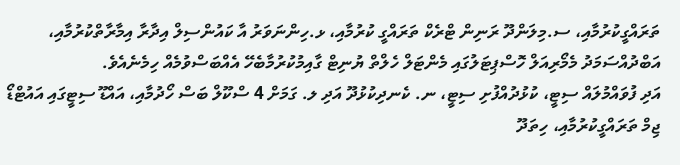ތަރައްގީކުރުމާއި، ސ.މިލަންދޫ ރަނިން ޓްރެކް ތަރައްގީ ކުރުމާއި، ޅ.ހިންނަވަރު އާ ކައުންސިލް އިދާރާ އިމާރާތްކުރުމާއި، އަބްދުއްސަމަދު މެމޯރިއަލް ހޮސްޕިޓަލުގައި މެންޓަލް ހެލްތް ޔުނިޓް ގާއިމުކުރުމާބެހޭ އެއްބަސްވުމެއް ހިމެނެއެވެ.
އަދި ފުވައްމުލައް ސިޓީ، ކުޅުދުއްފުށި ސިޓީ، ނ. ކެނދިކުޅުދޫ އަދި ލ. ގަމަށް 4 ސްކޫލް ބަސް ހޯދުމާއި، އައްޑޫ ސިޓީގައި އައުޓްޑޯ ޖިމް ތަރައްގީކުރުމާއި، ހިތަދޫ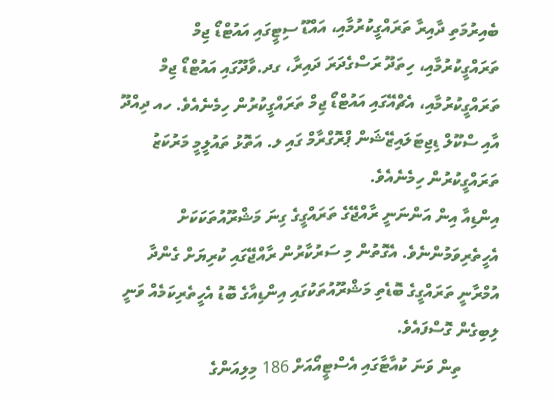ބެއިރުމަތި ދާއިރާ ތަރައްގީކުރުމާއި، އައްޑޫ ސިޓީގައި އައުޓްޑޯ ޖިމް ތަރައްގީކުރުމާއި، ހިތަދޫ ރަސްގެދަރަ ދައިރާ، ގދ.ވާދޫގައި އައުޓްޑޯ ޖިމް ތަރައްގީކުރުމާއި، އެޗްއޭގައި އައުޓްޑޯ ޖިމް ތަރައްގީކުރުން ހިމެނެއެވެ. ހއ ދިއްދޫ އާއި ސްކޫލް ޑިޖިޓަލައިޒޭޝަން ޕްރޮގްރާމް ގައި ލ. އަތޮޅު ތައުލީމީ މަރުކަޒު ތަރައްގީކުރުން ހިމެނެއެވެ.
އިންޑިއާ އިން އަންނަނީ ރާއްޖޭގެ ތަރައްގީގެ ގިނަ މަޝްރޫއުތަކަކަށް އެހީތެރިވަމުންނެވެ. އެގޮތުން މި ސަރުކާރުން ރާއްޖޭގައި ކުރިޔަށް ގެންދާ އުމްރާނީ ތަރައްގީގެ ބޮޑެތި މަޝްރޫއުތަކުގައި އިންޑިއާގެ ބޮޑު އެހީތެރިކަމެއް ވަނީ ލިބިގެން ގޮސްފައެވެ.
         ތިން ވަނަ ކުއާޓާގައި އެސްޓީއޯއަށް 186 މިލިއަންގެ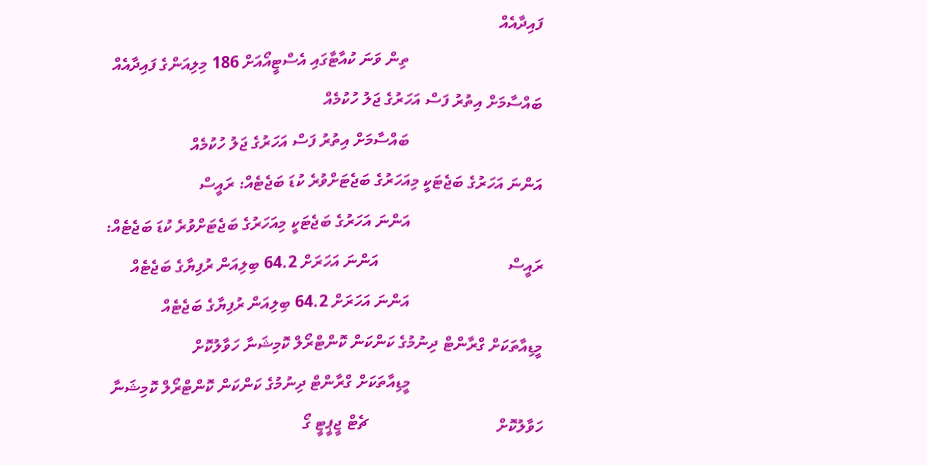ފައިދާއެއް
                                ތިން ވަނަ ކުއާޓާގައި އެސްޓީއޯއަށް 186 މިލިއަންގެ ފައިދާއެއް                              ބައްސާމަށް އިތުރު ފަސް އަހަރުގެ ޖަލު ހުކުމެއް
                                ބައްސާމަށް އިތުރު ފަސް އަހަރުގެ ޖަލު ހުކުމެއް                                އަންނަ އަހަރުގެ ބަޖެޓަކީ މިއަހަރުގެ ބަޖެޓަށްވުރެ ކުޑަ ބަޖެޓެއް: ރައީސް
                                އަންނަ އަހަރުގެ ބަޖެޓަކީ މިއަހަރުގެ ބަޖެޓަށްވުރެ ކުޑަ ބަޖެޓެއް: ރައީސް                               އަންނަ އަހަރަށް 64.2 ބިލިއަން ރުފިޔާގެ ބަޖެޓެއް
                                އަންނަ އަހަރަށް 64.2 ބިލިއަން ރުފިޔާގެ ބަޖެޓެއް                              މީޑިއާތަކަށް ގްރާންޓް ދިނުމުގެ ކަންކަން ކޮންޓްރޯލް ކޮމިޝަނާ ހަވާލުކޮށް
                                މީޑިއާތަކަށް ގްރާންޓް ދިނުމުގެ ކަންކަން ކޮންޓްރޯލް ކޮމިޝަނާ ހަވާލުކޮށް                               ޗެޓް ޖީޕީޓީ ގޯ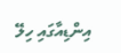އިންޑިއާގައި ހިލޭ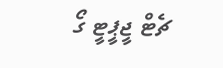ޗެޓް ޖީޕީޓީ ގޯ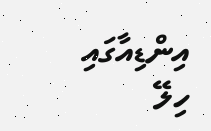އިންޑިއާގައި ހިލޭ